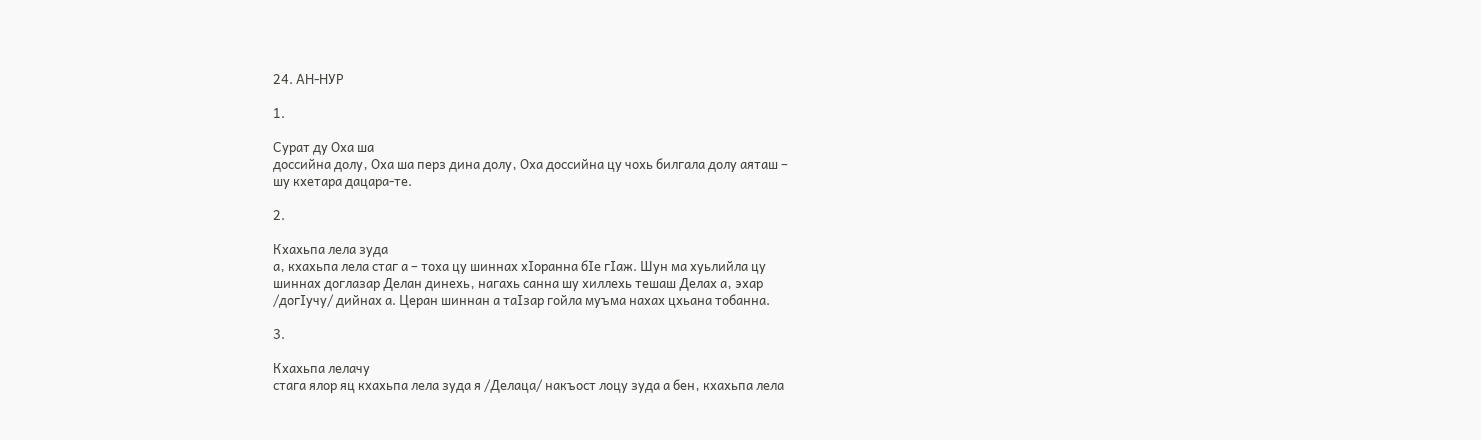24. АН-НУР

1.

Сурат ду Оха ша
доссийна долу‚ Оха ша перз дина долу‚ Оха доссийна цу чохь билгала долу аяташ –
шу кхетара дацара-те.

2.

Кхахьпа лела зуда
а‚ кхахьпа лела стаг а – тоха цу шиннах хIоранна бIе гIаж. Шун ма хуьлийла цу
шиннах доглазар Делан динехь‚ нагахь санна шу хиллехь тешаш Делах а‚ эхар
/догIучу/ дийнах а. Церан шиннан а таIзар гойла муъма нахах цхьана тобанна.

3.

Кхахьпа лелачу
стага ялор яц кхахьпа лела зуда я /Делаца/ накъост лоцу зуда а бен‚ кхахьпа лела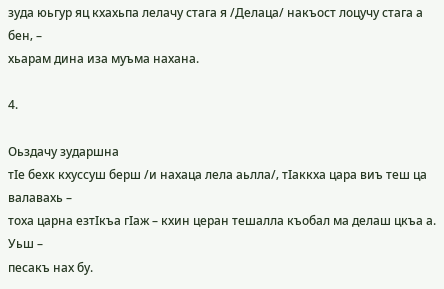зуда юьгур яц кхахьпа лелачу стага я /Делаца/ накъост лоцучу стага а бен‚ –
хьарам дина иза муъма нахана.

4.

Оьздачу зударшна
тIе бехк кхуссуш берш /и нахаца лела аьлла/‚ тIаккха цара виъ теш ца валавахь –
тоха царна езтIкъа гIаж – кхин церан тешалла къобал ма делаш цкъа а. Уьш –
песакъ нах бу.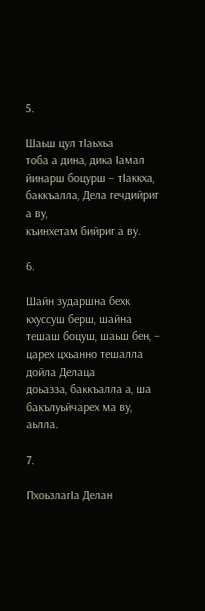5.

Шаьш цул тIаьхьа
тоба а дина‚ дика Iамал йинарш боцурш – тIаккха‚ баккъалла‚ Дела гечдийриг а ву‚
къинхетам бийриг а ву.

6.

Шайн зударшна бехк
кхуссуш берш‚ шайна тешаш боцуш‚ шаьш бен‚ – царех цхьанно тешалла дойла Делаца
доьазза‚ баккъалла а‚ ша бакълуьйчарех ма ву‚ аьлла.

7.

ПхоьзлагIа Делан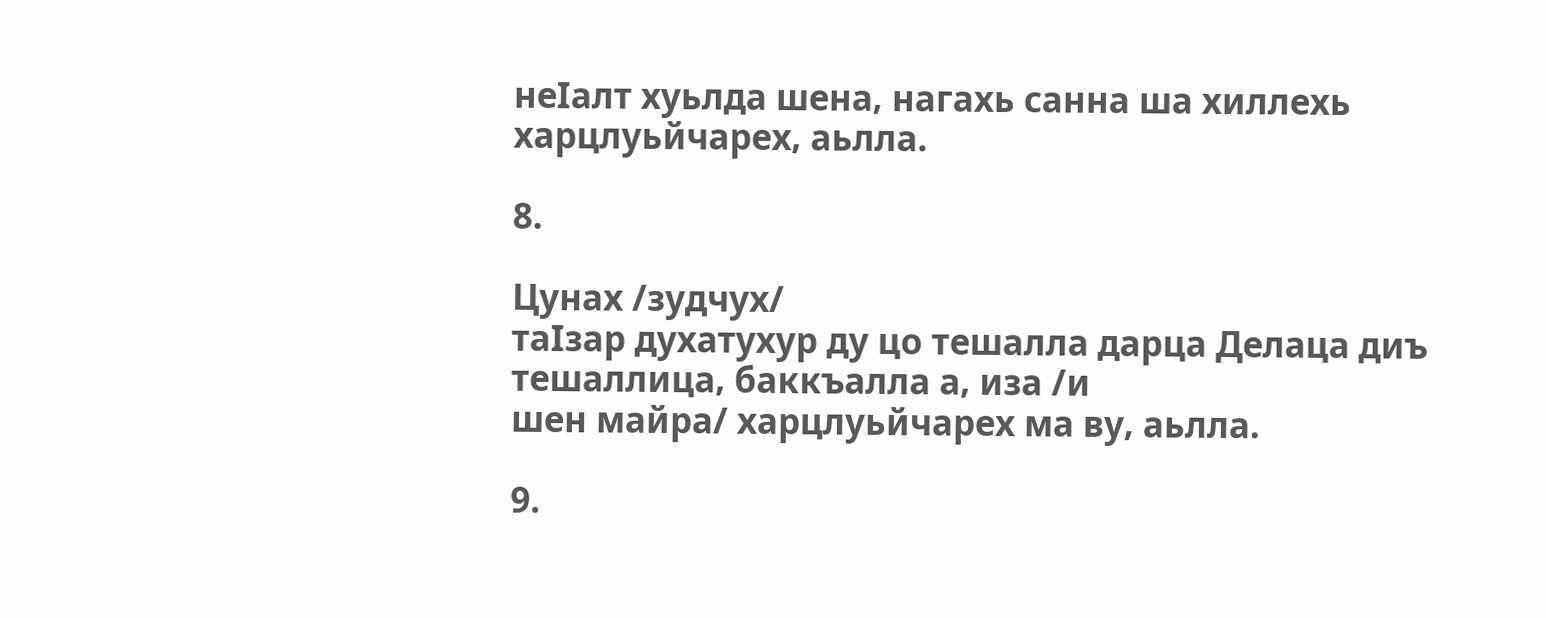неIалт хуьлда шена‚ нагахь санна ша хиллехь харцлуьйчарех‚ аьлла.

8.

Цунах /зудчух/
таIзар духатухур ду цо тешалла дарца Делаца диъ тешаллица‚ баккъалла а‚ иза /и
шен майра/ харцлуьйчарех ма ву‚ аьлла.

9.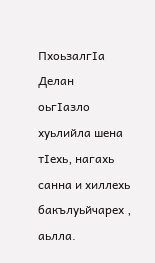ПхоьзалгIа Делан
оьгIазло хуьлийла шена тIехь‚ нагахь санна и хиллехь бакълуьйчарех ‚ аьлла.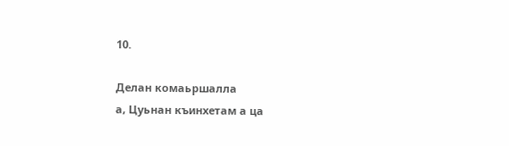10.

Делан комаьршалла
а, Цуьнан къинхетам а ца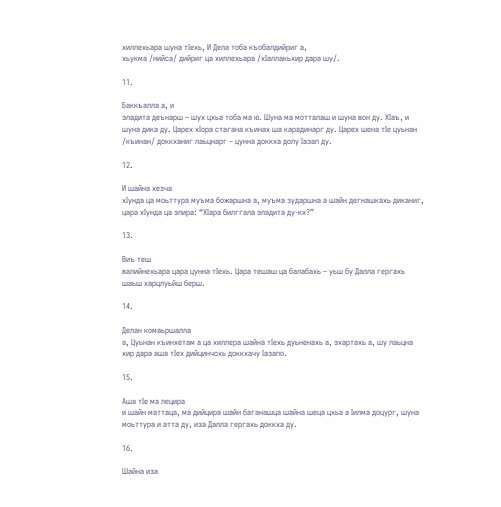хиллехьара шуна тIехь‚ И Дела тоба къобалдийриг а‚
хьукма /нийса/ дийриг ца хиллехьара /хIаллакьхир дара шу/.

11.

Баккъалла а, и
эладита деънарш – шух цхьа тоба ма ю. Шуна ма мотталаш и шуна вон ду. ХIаъ‚ и
шуна дика ду. Царех хIора стагана къинах ша карадинарг ду. Царех шена тIе цуьнан
/къинан/ доккханиг лаьцнарг – цунна доккха долу Iазап ду.

12.

И шайна хезча
хIунда ца моьттура муъма божаршна а‚ муъма зударшна а шайн дегнашкахь диканиг‚
цара хIунда ца элира: “ХIара билггала эладита ду-кх?”

13.

Виъ теш
валийнехьара цара цунна тIехь. Цара тешаш ца балабахь – уьш бу Далла гергахь
шаьш харцлуьйш берш.

14.

Делан комаьршалла
а‚ Цуьнан къинхетам а ца хиллера шайна тIехь дуьненахь а‚ эхартахь а‚ шу лаьцна
хир дара аша тIех дийцинчохь доккхачу Iазапо.

15.

Аша тIе ма лецира
и шайн маттаца‚ ма дийцира шайн баганашца шайна шеца цхьа а Iилма доцург‚ шуна
моьттура и атта ду‚ иза Далла гергахь доккха ду.

16.

Шайна иза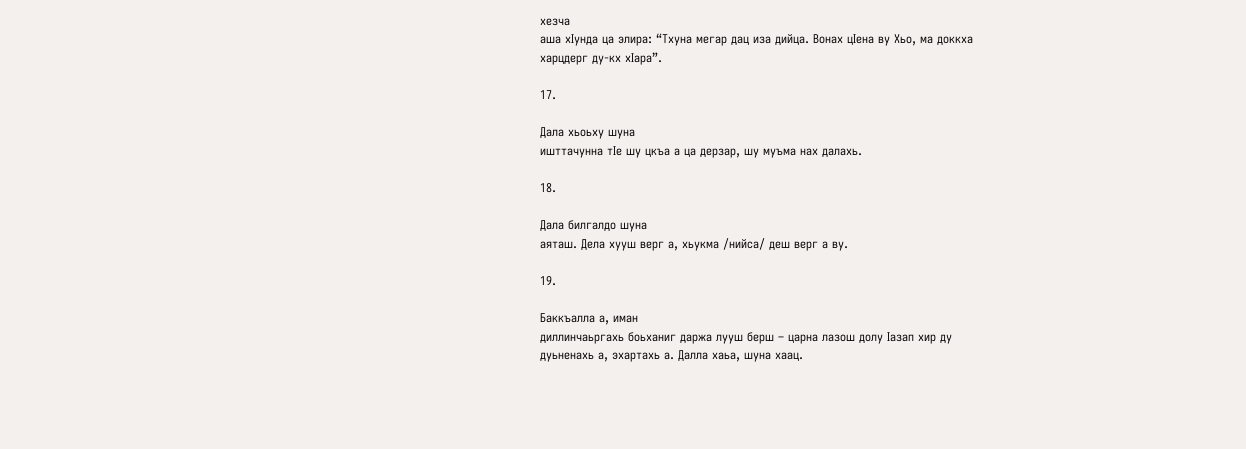хезча
аша хIунда ца элира: “Тхуна мегар дац иза дийца. Вонах цIена ву Хьо‚ ма доккха
харцдерг ду-кх хIара”.

17.

Дала хьоьху шуна
ишттачунна тIе шу цкъа а ца дерзар‚ шу муъма нах далахь.

18.

Дала билгалдо шуна
аяташ. Дела хууш верг а‚ хьукма /нийса/ деш верг а ву.

19.

Баккъалла а, иман
диллинчаьргахь боьханиг даржа лууш берш – царна лазош долу Iазап хир ду
дуьненахь а‚ эхартахь а. Далла хаьа‚ шуна хаац.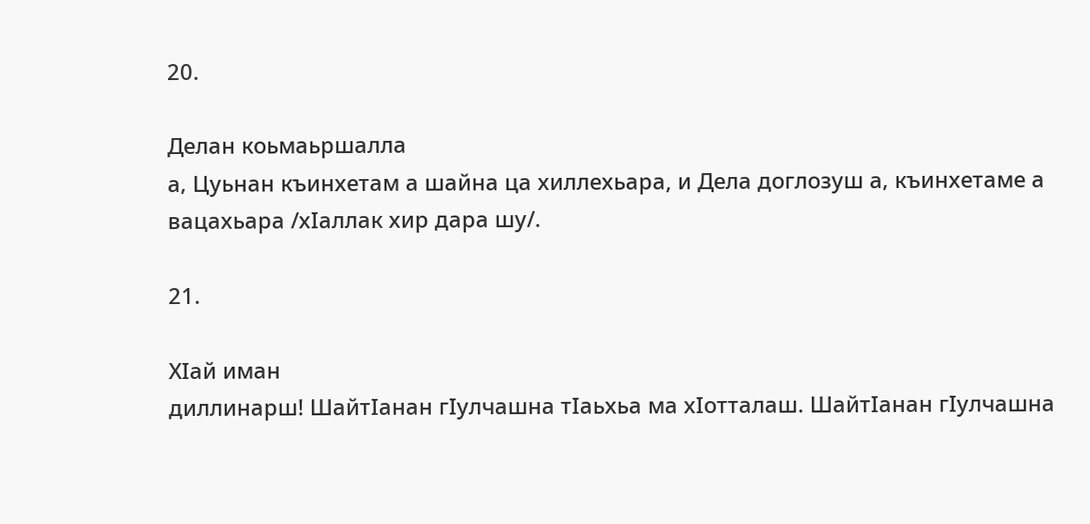20.

Делан коьмаьршалла
а‚ Цуьнан къинхетам а шайна ца хиллехьара, и Дела доглозуш а‚ къинхетаме а
вацахьара /хIаллак хир дара шу/.

21.

ХIай иман
диллинарш! ШайтIанан гIулчашна тIаьхьа ма хIотталаш. ШайтIанан гIулчашна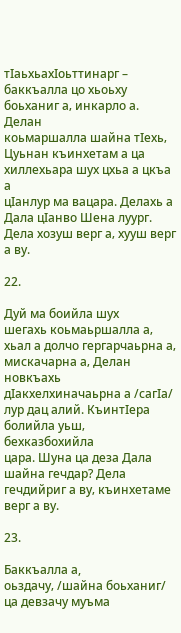тIаьхьахIоьттинарг – баккъалла цо хьоьху боьханиг а‚ инкарло а. Делан
коьмаршалла шайна тIехь‚ Цуьнан къинхетам а ца хиллехьара шух цхьа а цкъа а
цIанлур ма вацара. Делахь а Дала цIанво Шена луург. Дела хозуш верг а‚ хууш верг
а ву.

22.

Дуй ма боийла шух
шегахь коьмаьршалла а‚ хьал а долчо гергарчаьрна а‚ мискачарна а‚ Делан новкъахь
дIакхелхиначаьрна а /сагIа/ лур дац алий. КъинтIера болийла уьш‚ бехказбохийла
цара. Шуна ца деза Дала шайна гечдар? Дела гечдийриг а ву‚ къинхетаме верг а ву.

23.

Баккъалла а,
оьздачу‚ /шайна боьханиг/ ца девзачу муъма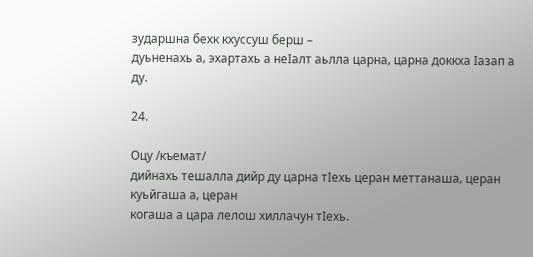зударшна бехк кхуссуш берш –
дуьненахь а‚ эхартахь а неIалт аьлла царна‚ царна доккха Iазап а ду.

24.

Оцу /къемат/
дийнахь тешалла дийр ду царна тIехь церан меттанаша‚ церан куьйгаша а‚ церан
когаша а цара лелош хиллачун тIехь.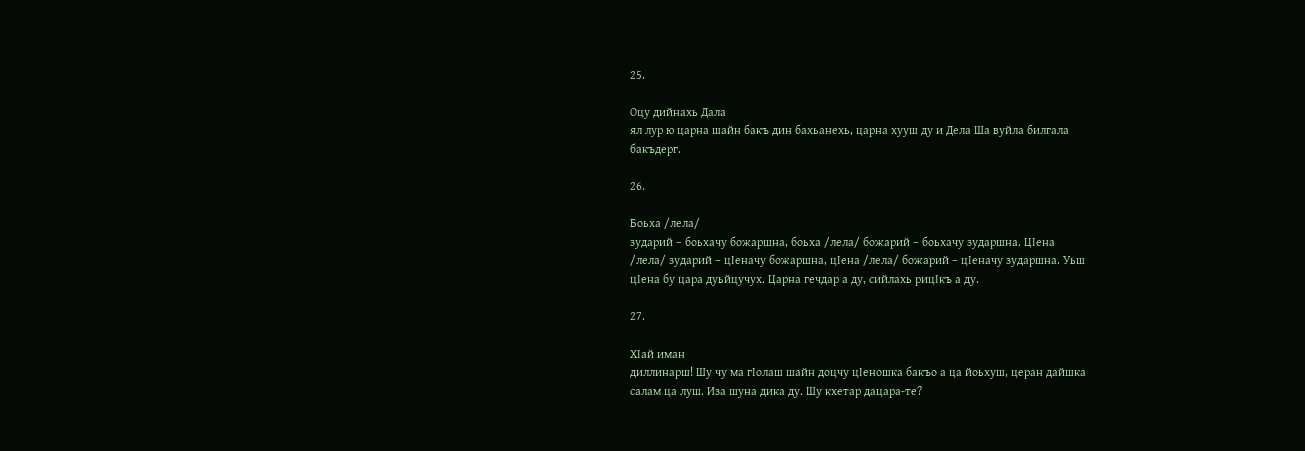25.

Оцу дийнахь Дала
ял лур ю царна шайн бакъ дин бахьанехь‚ царна хууш ду и Дела Ша вуйла билгала
бакъдерг.

26.

Боьха /лела/
зударий – боьхачу божаршна‚ боьха /лела/ божарий – боьхачу зударшна. ЦIена
/лела/ зударий – цIеначу божаршна‚ цIена /лела/ божарий – цIеначу зударшна. Уьш
цIена бу цара дуьйцучух. Царна гечдар а ду‚ сийлахь рицIкъ а ду.

27.

ХIай иман
диллинарш! Шу чу ма гIолаш шайн доцчу цIеношка бакъо а ца йоьхуш‚ церан дайшка
салам ца луш. Иза шуна дика ду. Шу кхетар дацара-те?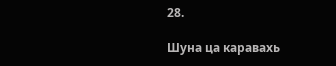28.

Шуна ца каравахь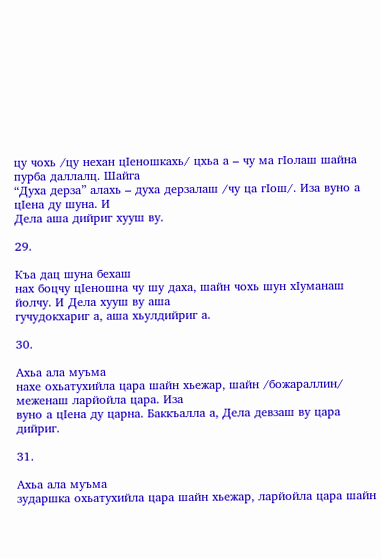цу чохь /цу нехан цIеношкахь/ цхьа а – чу ма гIолаш шайна пурба даллалц. Шайга
“Духа дерза” алахь – духа дерзалаш /чу ца гIош/. Иза вуно а цIена ду шуна. И
Дела аша дийриг хууш ву.

29.

Къа дац шуна бехаш
нах боцчу цIеношна чу шу даха‚ шайн чохь шун хIуманаш йолчу. И Дела хууш ву аша
гучудокхариг а‚ аша хьулдийриг а.

30.

Ахьа ала муъма
нахе охьатухийла цара шайн хьежар‚ шайн /божараллин/ меженаш ларйойла цара. Иза
вуно а цIена ду царна. Баккъалла а, Дела девзаш ву цара дийриг.

31.

Ахьа ала муъма
зударшка охьатухийла цара шайн хьежар‚ ларйойла цара шайн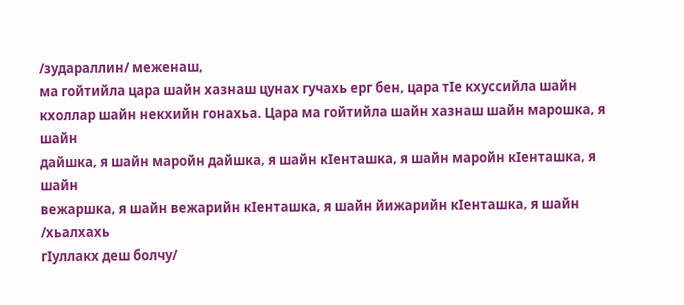/зудараллин/ меженаш‚
ма гойтийла цара шайн хазнаш цунах гучахь ерг бен‚ цара тIе кхуссийла шайн
кхоллар шайн некхийн гонахьа. Цара ма гойтийла шайн хазнаш шайн марошка‚ я шайн
дайшка‚ я шайн маройн дайшка‚ я шайн кIенташка‚ я шайн маройн кIенташка‚ я шайн
вежаршка‚ я шайн вежарийн кIенташка‚ я шайн йижарийн кIенташка‚ я шайн /хьалхахь
гIуллакх деш болчу/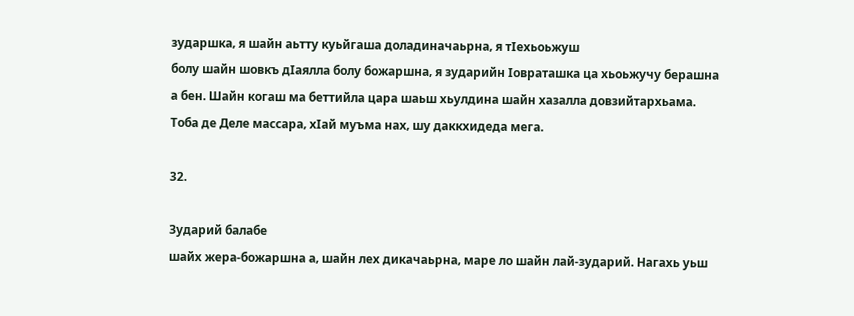зударшка‚ я шайн аьтту куьйгаша доладиначаьрна‚ я тIехьоьжуш
болу шайн шовкъ дIаялла болу божаршна‚ я зударийн Iовраташка ца хьоьжучу берашна
а бен. Шайн когаш ма беттийла цара шаьш хьулдина шайн хазалла довзийтархьама.
Тоба де Деле массара‚ хIай муъма нах‚ шу даккхидеда мега.

32.

Зударий балабе
шайх жера-божаршна а‚ шайн лех дикачаьрна‚ маре ло шайн лай-зударий. Нагахь уьш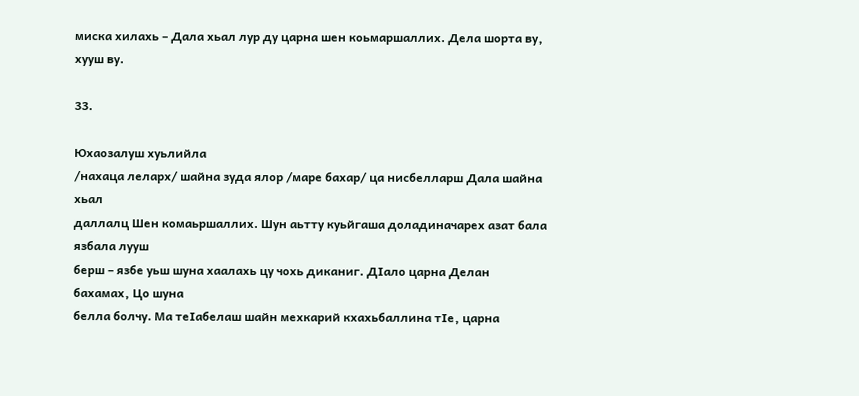миска хилахь – Дала хьал лур ду царна шен коьмаршаллих. Дела шорта ву‚ хууш ву.

33.

Юхаозалуш хуьлийла
/нахаца леларх/ шайна зуда ялор /маре бахар/ ца нисбелларш Дала шайна хьал
даллалц Шен комаьршаллих. Шун аьтту куьйгаша доладиначарех азат бала язбала лууш
берш – язбе уьш шуна хаалахь цу чохь диканиг. ДIало царна Делан бахамах‚ Цо шуна
белла болчу. Ма теIабелаш шайн мехкарий кхахьбаллина тIе‚ царна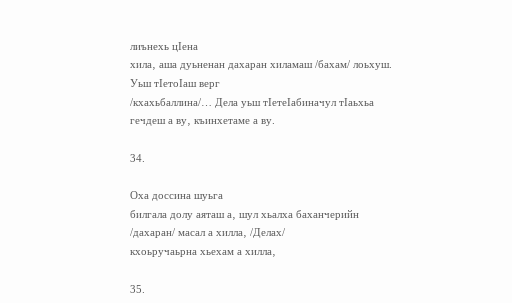лиънехь цIена
хила‚ аша дуьненан дахаран хиламаш /бахам/ лоьхуш. Уьш тIетоIаш верг
/кхахьбаллина/… Дела уьш тIетеIабиначул тIаьхьа гечдеш а ву‚ къинхетаме а ву.

34.

Оха доссина шуьга
билгала долу аяташ а‚ шул хьалха баханчерийн /дахаран/ масал а хилла‚ /Делах/
кхоьручаьрна хьехам а хилла‚

35.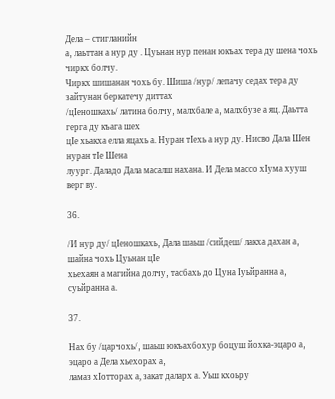Дела – стигланийн
а‚ лаьттан а нур ду . Цуьнан нур пенан юкъах тера ду шена чохь чиркх болчу.
Чиркх шишанан чохь бу. Шиша /нур/ лепачу седах тера ду зайтунан беркатечу диттах
/цIеношкахь/ латина болчу‚ малхбале а‚ малхбузе а яц. Даьтта герга ду къага шех
цIе хьакха елла яцахь а. Нуран тIехь а нур ду. Нисво Дала Шен нуран тIе Шена
луург. Даладо Дала масалш нахана. И Дела массо хIума хууш верг ву.

36.

/И нур ду/ цIеношкахь‚ Дала шаьш /сийдеш/ лакха дахан а‚ шайна чохь Цуьнан цIе
хьехаян а магийна долчу‚ тасбахь до Цуна Iуьйранна а‚ суьйранна а.

37.

Нах бу /царчохь/‚ шаьш юкъахбохур боцуш йохка-эцаро а‚ эцаро а Дела хьехорах а‚
ламаз хIотторах а, закат даларх а. Уьш кхоьру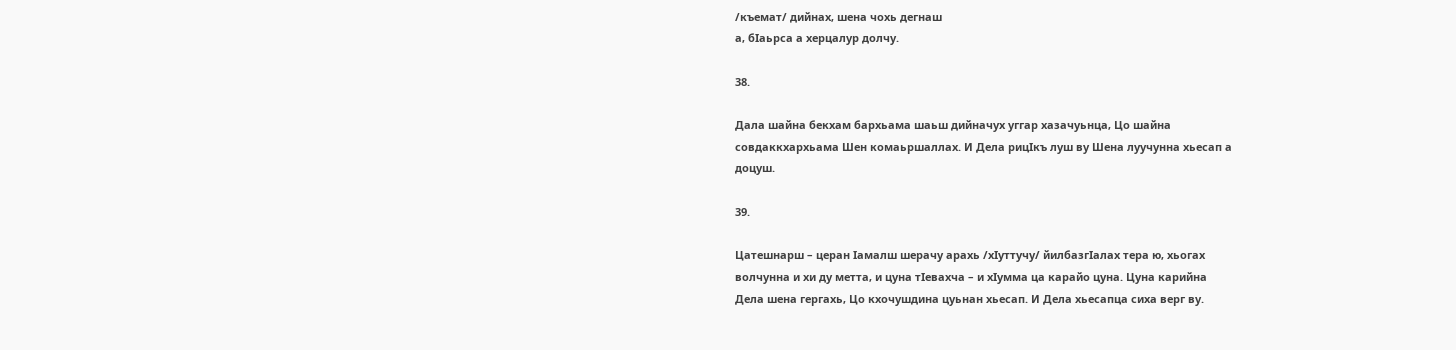/къемат/ дийнах‚ шена чохь дегнаш
а‚ бIаьрса а херцалур долчу.

38.

Дала шайна бекхам бархьама шаьш дийначух уггар хазачуьнца‚ Цо шайна
совдаккхархьама Шен комаьршаллах. И Дела рицIкъ луш ву Шена луучунна хьесап а
доцуш.

39.

Цатешнарш – церан Iамалш шерачу арахь /хIуттучу/ йилбазгIалах тера ю‚ хьогах
волчунна и хи ду метта‚ и цуна тIевахча – и хIумма ца карайо цуна. Цуна карийна
Дела шена гергахь‚ Цо кхочушдина цуьнан хьесап. И Дела хьесапца сиха верг ву.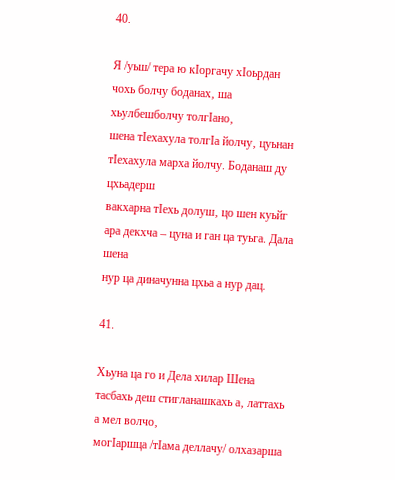40.

Я /уьш/ тера ю кIоргачу хIоьрдан чохь болчу боданах‚ ша хьулбешболчу толгIано‚
шена тIехахула толгIа йолчу‚ цуьнан тIехахула марха йолчу. Боданаш ду цхьадерш
вакхарна тIехь долуш‚ цо шен куьйг ара декхча – цуна и ган ца туьга. Дала шена
нур ца диначунна цхьа а нур дац.

41.

Хьуна ца го и Дела хилар Шена тасбахь деш стигланашкахь а‚ латтахь а мел волчо‚
могIаршца /тIама деллачу/ олхазарша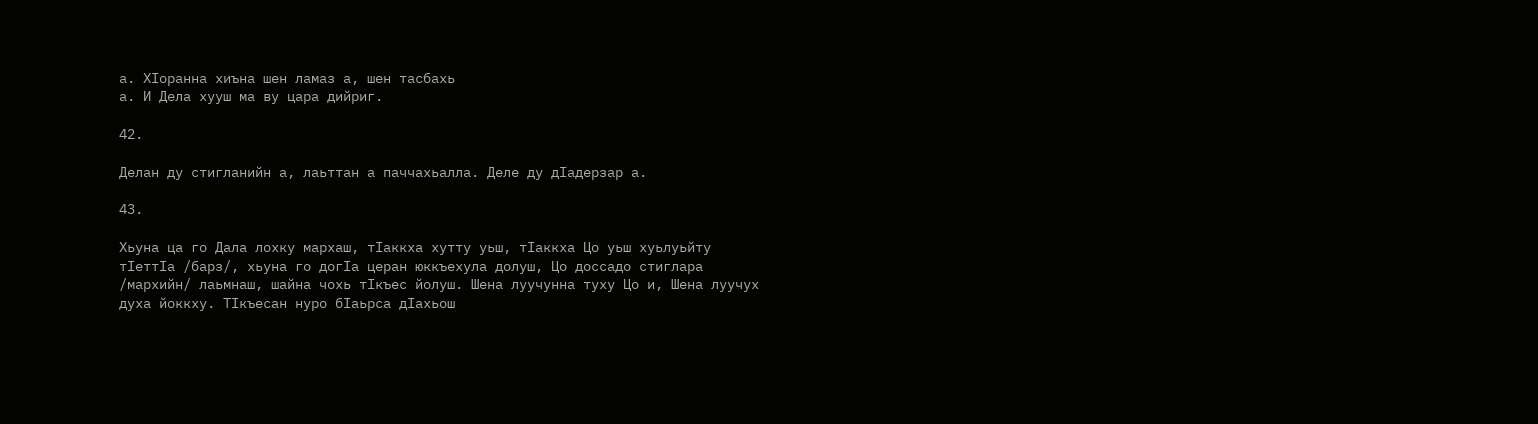а. ХIоранна хиъна шен ламаз а‚ шен тасбахь
а. И Дела хууш ма ву цара дийриг.

42.

Делан ду стигланийн а‚ лаьттан а паччахьалла. Деле ду дIадерзар а.

43.

Хьуна ца го Дала лохку мархаш‚ тIаккха хутту уьш‚ тIаккха Цо уьш хуьлуьйту
тIеттIа /барз/‚ хьуна го догIа церан юккъехула долуш‚ Цо доссадо стиглара
/мархийн/ лаьмнаш‚ шайна чохь тIкъес йолуш. Шена луучунна туху Цо и‚ Шена луучух
духа йоккху. ТIкъесан нуро бIаьрса дIахьош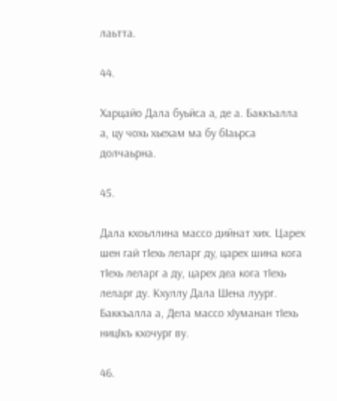лаьтта.

44.

Харцайо Дала буьйса а‚ де а. Баккъалла а, цу чохь хьехам ма бу бIаьрса
долчаьрна.

45.

Дала кхоьллина массо дийнат хих. Царех шен гай тIехь леларг ду‚ царех шина кога
тIехь леларг а ду, царех деа кога тIехь леларг ду. Кхуллу Дала Шена луург.
Баккъалла а, Дела массо хIуманан тIехь ницIкъ кхочург ву.

46.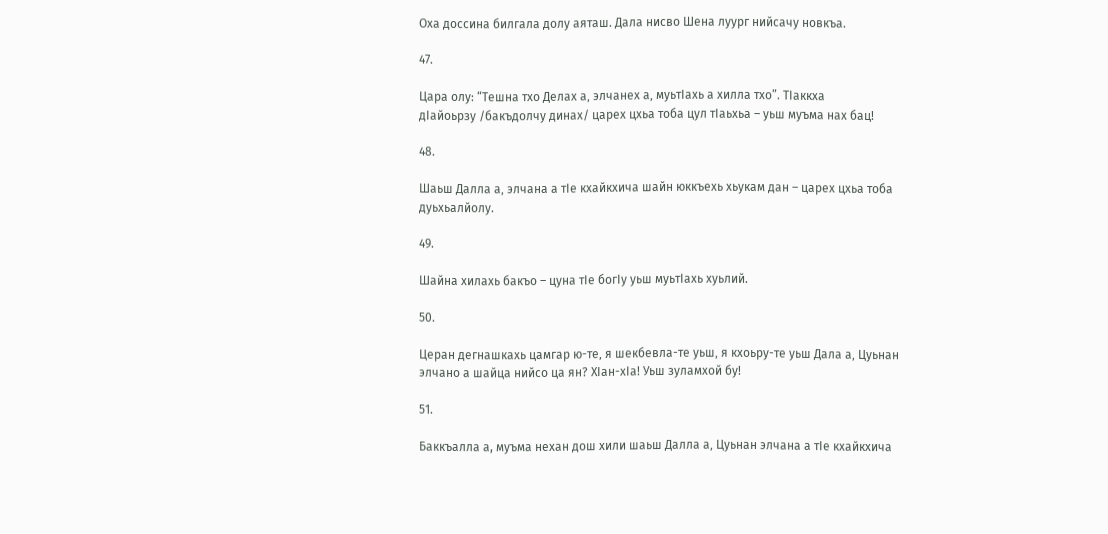Оха доссина билгала долу аяташ. Дала нисво Шена луург нийсачу новкъа.

47.

Цара олу: “Тешна тхо Делах а‚ элчанех а‚ муьтIахь а хилла тхо”. ТIаккха
дIайоьрзу /бакъдолчу динах/ царех цхьа тоба цул тIаьхьа – уьш муъма нах бац!

48.

Шаьш Далла а‚ элчана а тIе кхайкхича шайн юккъехь хьукам дан – царех цхьа тоба
дуьхьалйолу.

49.

Шайна хилахь бакъо – цуна тIе богIу уьш муьтIахь хуьлий.

50.

Церан дегнашкахь цамгар ю-те‚ я шекбевла-те уьш‚ я кхоьру-те уьш Дала а‚ Цуьнан
элчано а шайца нийсо ца ян? ХIан-хIа! Уьш зуламхой бу!

51.

Баккъалла а, муъма нехан дош хили шаьш Далла а‚ Цуьнан элчана а тIе кхайкхича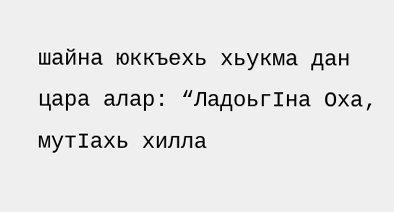шайна юккъехь хьукма дан цара алар: “ЛадоьгIна Оха‚ мутIахь хилла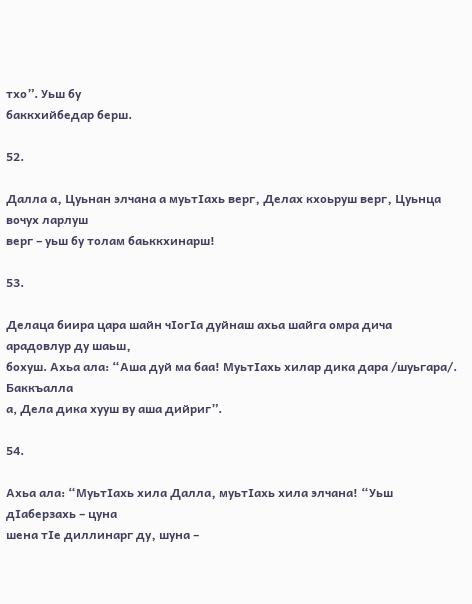тхо”. Уьш бу
баккхийбедар берш.

52.

Далла а‚ Цуьнан элчана а муьтIахь верг‚ Делах кхоьруш верг‚ Цуьнца вочух ларлуш
верг – уьш бу толам баьккхинарш!

53.

Делаца биира цара шайн чIогIа дуйнаш ахьа шайга омра дича арадовлур ду шаьш‚
бохуш. Ахьа ала: “Аша дуй ма баа! МуьтIахь хилар дика дара /шуьгара/. Баккъалла
а, Дела дика хууш ву аша дийриг”.

54.

Ахьа ала: “МуьтIахь хила Далла‚ муьтIахь хила элчана! “Уьш дIаберзахь – цуна
шена тIе диллинарг ду‚ шуна –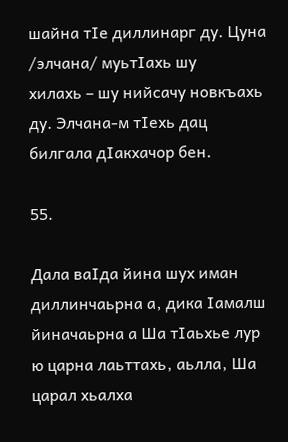шайна тIе диллинарг ду. Цуна /элчана/ муьтIахь шу
хилахь – шу нийсачу новкъахь ду. Элчана-м тIехь дац билгала дIакхачор бен.

55.

Дала ваIда йина шух иман диллинчаьрна а‚ дика Iамалш йиначаьрна а Ша тIаьхье лур
ю царна лаьттахь‚ аьлла‚ Ша царал хьалха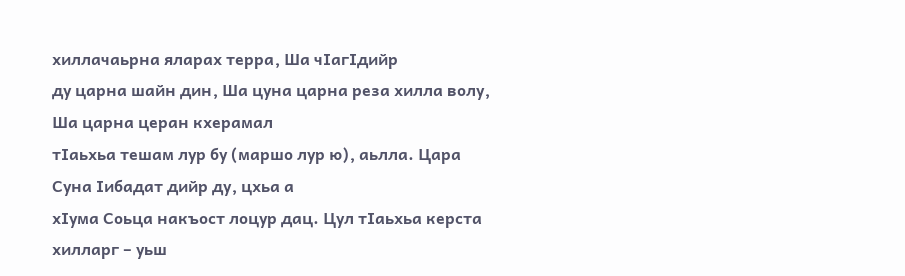хиллачаьрна яларах терра‚ Ша чIагIдийр
ду царна шайн дин‚ Ша цуна царна реза хилла волу‚ Ша царна церан кхерамал
тIаьхьа тешам лур бу (маршо лур ю)‚ аьлла. Цара Суна Iибадат дийр ду‚ цхьа а
хIума Соьца накъост лоцур дац. Цул тIаьхьа керста хилларг – уьш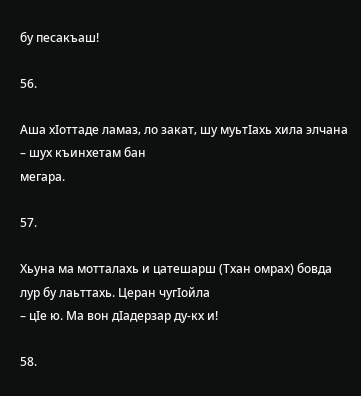бу песакъаш!

56.

Аша хIоттаде ламаз‚ ло закат‚ шу муьтIахь хила элчана – шух къинхетам бан
мегара.

57.

Хьуна ма мотталахь и цатешарш (Тхан омрах) бовда лур бу лаьттахь. Церан чугIойла
– цIе ю. Ма вон дIадерзар ду-кх и!

58.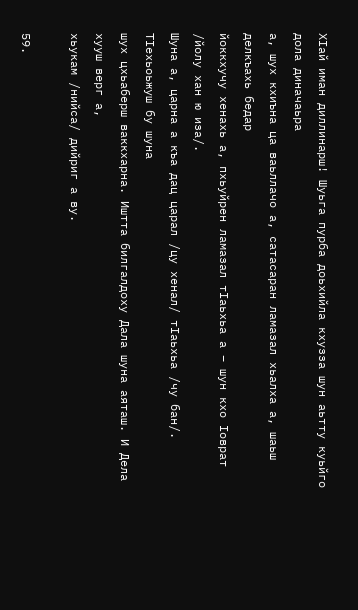ХIай иман диллинарш! Шуьга пурба доьхийла кхузза шун аьтту куьйго дола диначаьра
а‚ шух кхиъна ца ваьллачо а‚ сатасаран ламазал хьалха а‚ шаьш делкъахь бедар
йоккхучу хенахь а‚ пхьуйрен ламазал тIаьхьа а – шун кхо Iоврат /йолу хан ю иза/.
Шуна а‚ царна а къа дац царал /цу хенал/ тIаьхьа /чу бан/. ТIехьоьжуш бу шуна
шух цхьаберш ваккхарна. Иштта билгалдоху Дала шуна аяташ. И Дела хууш верг а‚
хьукам /нийса/ дийриг а ву.

59.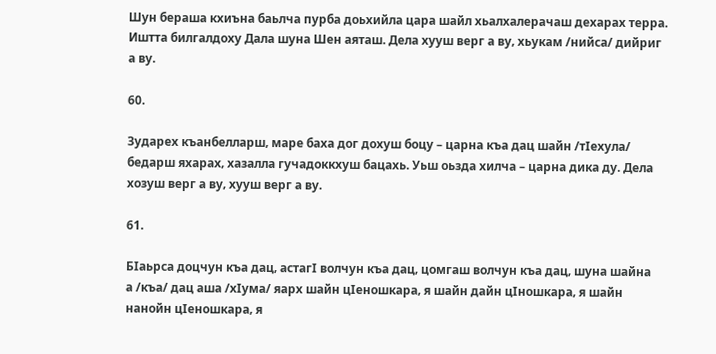Шун бераша кхиъна баьлча пурба доьхийла цара шайл хьалхалерачаш дехарах терра.
Иштта билгалдоху Дала шуна Шен аяташ. Дела хууш верг а ву‚ хьукам /нийса/ дийриг
а ву.

60.

Зударех къанбелларш‚ маре баха дог дохуш боцу – царна къа дац шайн /тIехула/
бедарш яхарах‚ хазалла гучадоккхуш бацахь. Уьш оьзда хилча – царна дика ду. Дела
хозуш верг а ву‚ хууш верг а ву.

61.

БIаьрса доцчун къа дац‚ астагI волчун къа дац‚ цомгаш волчун къа дац‚ шуна шайна
а /къа/ дац аша /хIума/ яарх шайн цIеношкара‚ я шайн дайн цIношкара‚ я шайн
нанойн цIеношкара‚ я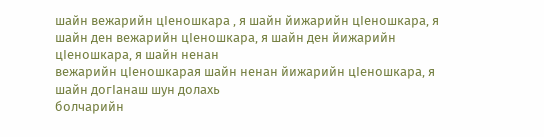шайн вежарийн цIеношкара ‚ я шайн йижарийн цIеношкара‚ я
шайн ден вежарийн цIеношкара‚ я шайн ден йижарийн цIеношкара‚ я шайн ненан
вежарийн цIеношкарая шайн ненан йижарийн цIеношкара‚ я шайн догIанаш шун долахь
болчарийн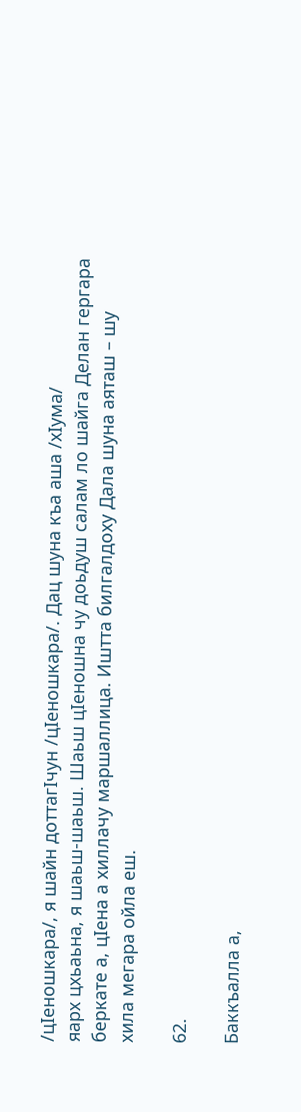/цIеношкара/‚ я шайн доттагIчун /цIеношкара/. Дац шуна къа аша /хIума/
яарх цхьаьна‚ я шаьш-шаьш. Шаьш цIеношна чу доьдуш салам ло шайга Делан гергара
беркате а‚ цIена а хиллачу маршаллица. Иштта билгалдоху Дала шуна аяташ – шу
хила мегара ойла еш.

62.

Баккъалла а,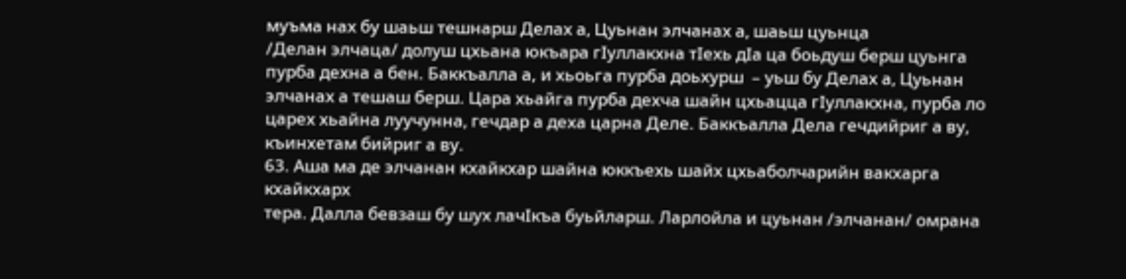муъма нах бу шаьш тешнарш Делах а‚ Цуьнан элчанах а‚ шаьш цуьнца
/Делан элчаца/ долуш цхьана юкъара гIуллакхна тIехь дIа ца боьдуш берш цуьнга
пурба дехна а бен. Баккъалла а, и хьоьга пурба доьхурш  – уьш бу Делах а‚ Цуьнан
элчанах а тешаш берш. Цара хьайга пурба дехча шайн цхьацца гIуллакхна‚ пурба ло
царех хьайна луучунна‚ гечдар а деха царна Деле. Баккъалла Дела гечдийриг а ву‚
къинхетам бийриг а ву.
63. Аша ма де элчанан кхайкхар шайна юккъехь шайх цхьаболчарийн вакхарга кхайкхарх
тера. Далла бевзаш бу шух лачIкъа буьйларш. Ларлойла и цуьнан /элчанан/ омрана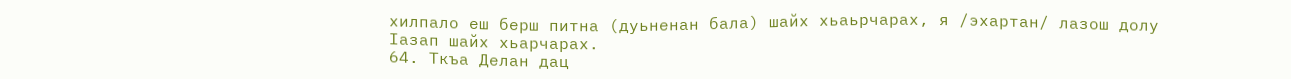хилпало еш берш питна (дуьненан бала) шайх хьаьрчарах‚ я /эхартан/ лазош долу
Iазап шайх хьарчарах.
64. Ткъа Делан дац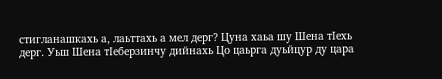стигланашкахь а‚ лаьттахь а мел дерг? Цуна хаьа шу Шена тIехь
дерг. Уьш Шена тIеберзинчу дийнахь Цо цаьрга дуьйцур ду цара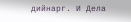дийнарг. И Дела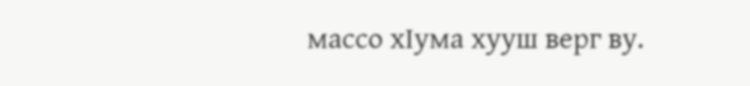массо хIума хууш верг ву.